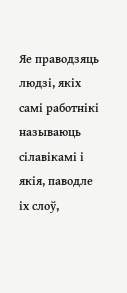Яе праводзяць людзі, якіх самі работнікі называюць сілавікамі і якія, паводле іх слоў,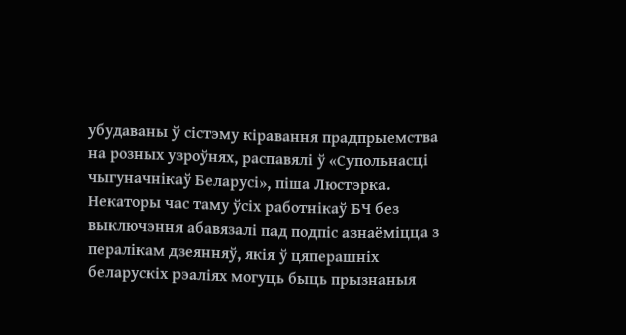убудаваны ў сістэму кіравання прадпрыемства на розных узроўнях, распавялі ў «Супольнасці чыгуначнікаў Беларусі», піша Люстэрка.
Некаторы час таму ўсіх работнікаў БЧ без выключэння абавязалі пад подпіс азнаёміцца з пералікам дзеянняў, якія ў цяперашніх беларускіх рэаліях могуць быць прызнаныя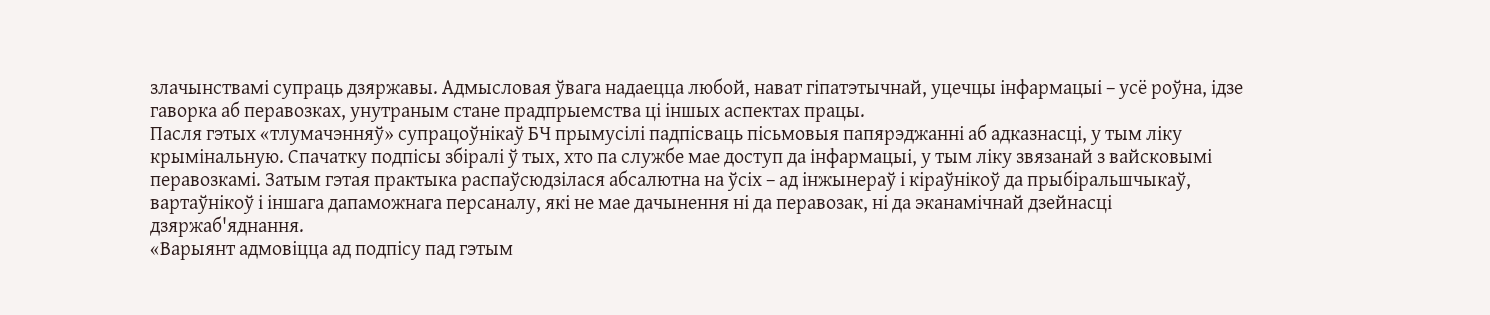злачынствамі супраць дзяржавы. Адмысловая ўвага надаецца любой, нават гіпатэтычнай, уцечцы інфармацыі – усё роўна, ідзе гаворка аб перавозках, унутраным стане прадпрыемства ці іншых аспектах працы.
Пасля гэтых «тлумачэнняў» супрацоўнікаў БЧ прымусілі падпісваць пісьмовыя папярэджанні аб адказнасці, у тым ліку крымінальную. Спачатку подпісы збіралі ў тых, хто па службе мае доступ да інфармацыі, у тым ліку звязанай з вайсковымі перавозкамі. Затым гэтая практыка распаўсюдзілася абсалютна на ўсіх – ад інжынераў і кіраўнікоў да прыбіральшчыкаў, вартаўнікоў і іншага дапаможнага персаналу, які не мае дачынення ні да перавозак, ні да эканамічнай дзейнасці дзяржаб'яднання.
«Варыянт адмовіцца ад подпісу пад гэтым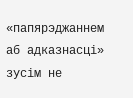«папярэджаннем аб адказнасці» зусім не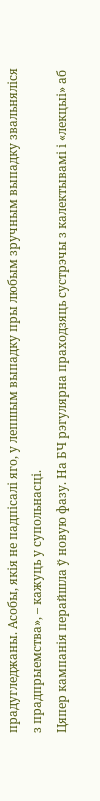прадугледжаны. Асобы, якія не падпісалі яго, у лепшым выпадку пры любым зручным выпадку звальняліся з прадпрыемства», – кажуць у супольнасці.
Цяпер кампанія перайшла ў новую фазу. На БЧ рэгулярна праходзяць сустрэчы з калектывамі і «лекцыі» аб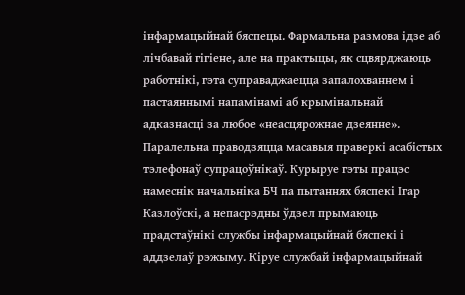інфармацыйнай бяспецы. Фармальна размова ідзе аб лічбавай гігіене, але на практыцы, як сцвярджаюць работнікі, гэта суправаджаецца запалохваннем і пастаяннымі напамінамі аб крымінальнай адказнасці за любое «неасцярожнае дзеянне».
Паралельна праводзяцца масавыя праверкі асабістых тэлефонаў супрацоўнікаў. Курыруе гэты працэс намеснік начальніка БЧ па пытаннях бяспекі Ігар Казлоўскі, а непасрэдны ўдзел прымаюць прадстаўнікі службы інфармацыйнай бяспекі і аддзелаў рэжыму. Кіруе службай інфармацыйнай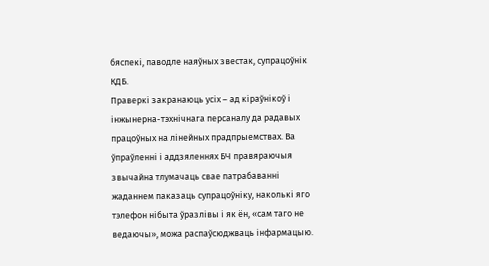бяспекі, паводле наяўных звестак, супрацоўнік КДБ.
Праверкі закранаюць усіх – ад кіраўнікоў і інжынерна-тэхнічнага персаналу да радавых працоўных на лінейных прадпрыемствах. Ва ўпраўленні і аддзяленнях БЧ правяраючыя звычайна тлумачаць свае патрабаванні жаданнем паказаць супрацоўніку, наколькі яго тэлефон нібыта ўразлівы і як ён, «сам таго не ведаючы», можа распаўсюджваць інфармацыю.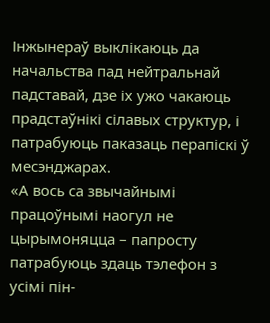Інжынераў выклікаюць да начальства пад нейтральнай падставай, дзе іх ужо чакаюць прадстаўнікі сілавых структур, і патрабуюць паказаць перапіскі ў месэнджарах.
«А вось са звычайнымі працоўнымі наогул не цырымоняцца – папросту патрабуюць здаць тэлефон з усімі пін-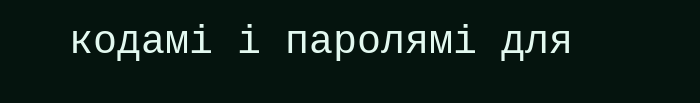кодамі і паролямі для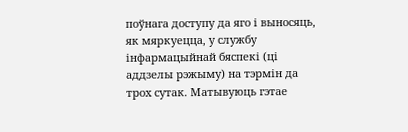поўнага доступу да яго і выносяць, як мяркуецца, у службу інфармацыйнай бяспекі (ці аддзелы рэжыму) на тэрмін да трох сутак. Матывуюць гэтае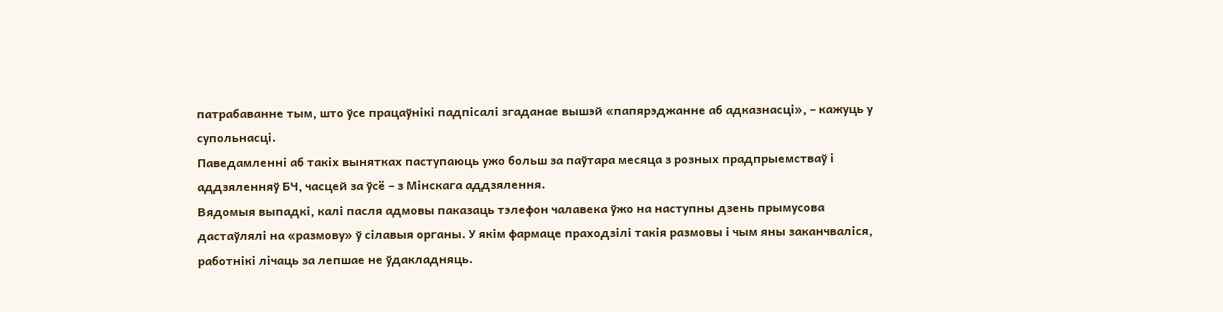патрабаванне тым, што ўсе працаўнікі падпісалі згаданае вышэй «папярэджанне аб адказнасці», – кажуць у супольнасці.
Паведамленні аб такіх вынятках паступаюць ужо больш за паўтара месяца з розных прадпрыемстваў і аддзяленняў БЧ, часцей за ўсё – з Мінскага аддзялення.
Вядомыя выпадкі, калі пасля адмовы паказаць тэлефон чалавека ўжо на наступны дзень прымусова дастаўлялі на «размову» ў сілавыя органы. У якім фармаце праходзілі такія размовы і чым яны заканчваліся, работнікі лічаць за лепшае не ўдакладняць.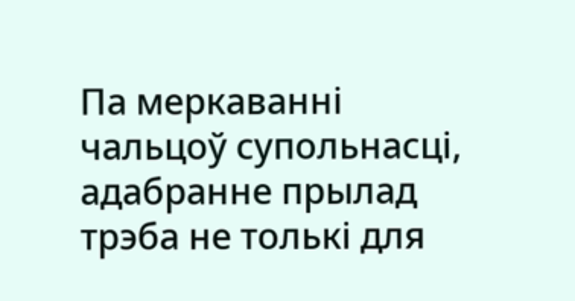Па меркаванні чальцоў супольнасці, адабранне прылад трэба не толькі для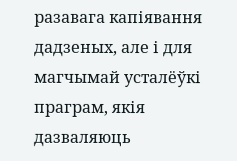разавага капіявання дадзеных, але і для магчымай усталёўкі праграм, якія дазваляюць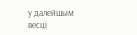у далейшым весці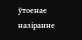ўтоенае назіранне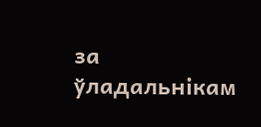за ўладальнікам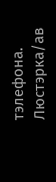тэлефона.
Люстэрка/ав